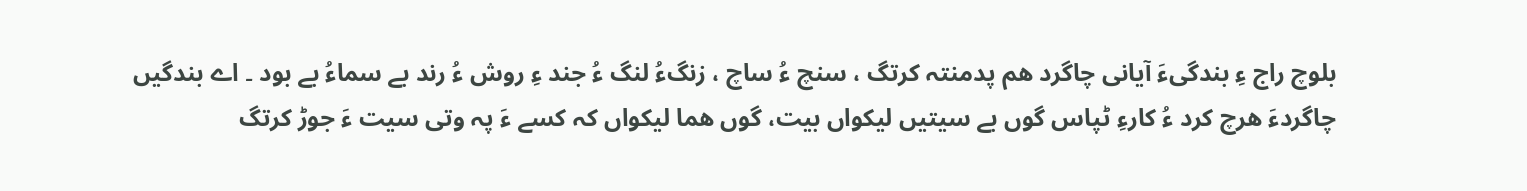بلوچ راج ءِ بندگیءَ آیانی چاگرد ھم پدمنتہ کرتگ ، سنچ ءُ ساچ ، زنگءُ لنگ ءُ جند ءِ روش ءُ رند بے سماءُ بے بود ۔ اے بندگیں
چاگردءَ ھرچ کرد ءُ کارءِ ٹپاس گوں بے سیتیں لیکواں بیت، گوں ھما لیکواں کہ کسے ءَ پہ وتی سیت ءَ جوڑ کرتگ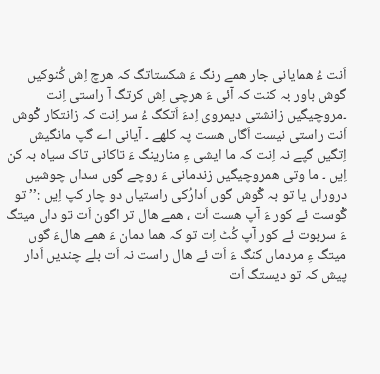اَنت ءُ ھمایانی جار ھمے رنگ ءَ شکستاتگ کہ ھرچ اِش کُنوکیں گوش باور بہ کنت کہ آئی ءَ ھرچی اِش کرتگ آ راستی اِنت ۔مروچیگیں زانشتی دیمروی اِدءَ اَتکگ ءُ سر اِنت کہ زانتکار گْوش اَنت راستی نیست اَگاں ھست پہ کلھے ۔ آیانی اے گپ مانگیش اِتگیں گپے نہ اِنت کہ ما ایشی ءِ منارینگ ءَ تاکانی تاک سیاہ بہ کن اِیں ۔ ما وتی ھمروچیگیں زندمانی ءَ روچے گوں سداں چوشیں دروراں یا تو بہ گْوش گوں اَدارُکی راستیاں دو چار کپ اِیں :’’ تو گْوست ئے کور ءَ آپ ھست اَت ، ھمے ھال تر اگون اَت تو داں میتگ ءَ سربوت ئے کور آپ کُٹ اِت تو کہ ھما دمان ءَ ھمے ھالءَ گوں میتگ ءِ مردماں کنگ ءَ اَت ئے ھال راست نہ اَت بلے چندیں اَدار پیش کہ تو دیستگ اَت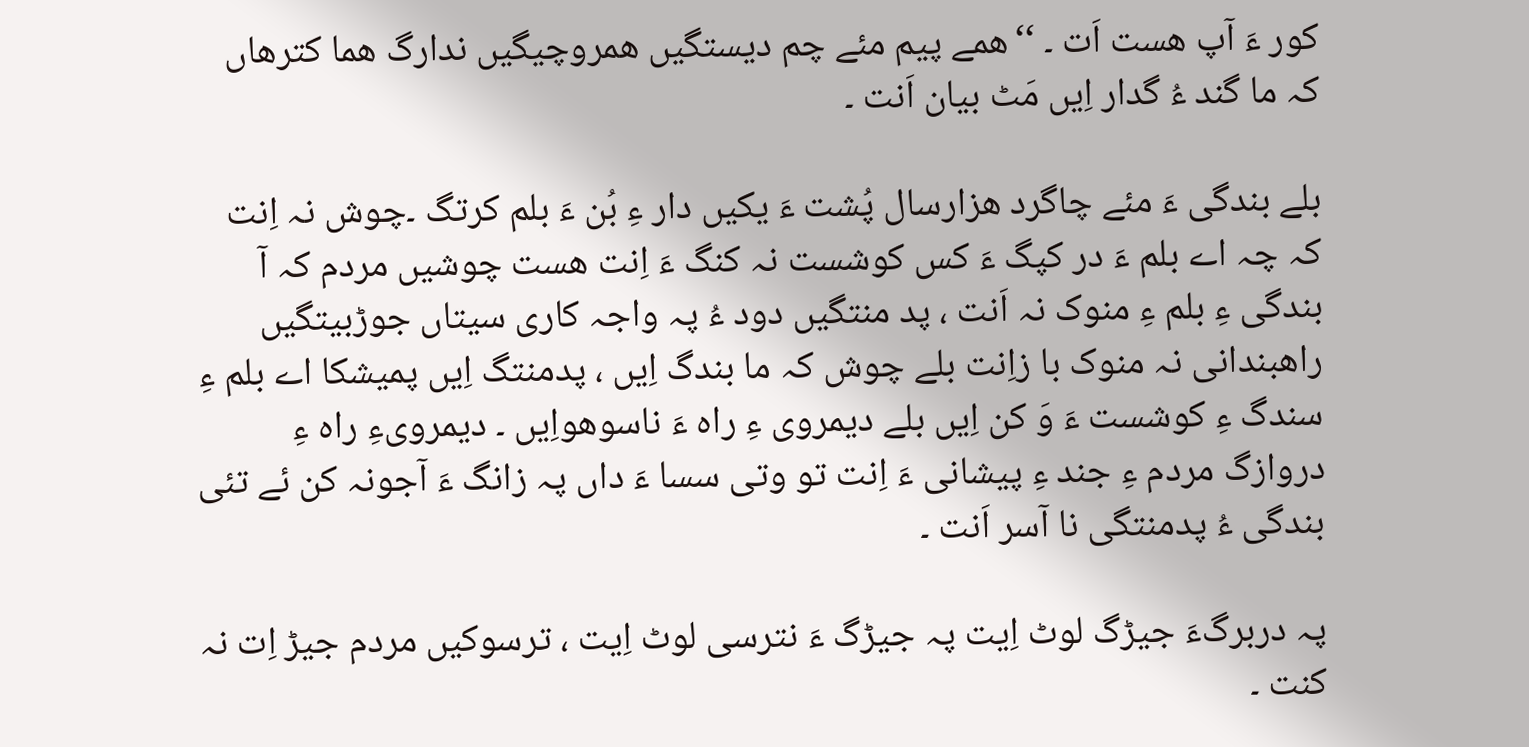کور ءَ آپ ھست اَت ۔ ‘‘ھمے پیم مئے چم دیستگیں ھمروچیگیں ندارگ ھما کترھاں کہ ما گند ءُ گدار اِیں مَٹ بیان اَنت ۔

بلے بندگی ءَ مئے چاگرد ھزارسال پُشت ءَ یکیں دار ءِ بُن ءَ بلم کرتگ ۔چوش نہ اِنت کہ چہ اے بلم ءَ در کپگ ءَ کس کوشست نہ کنگ ءَ اِنت ھست چوشیں مردم کہ آ بندگی ءِ بلم ءِ منوک نہ اَنت ، پد منتگیں دود ءُ پہ واجہ کاری سیتاں جوڑبیتگیں راھبندانی نہ منوک با زاِنت بلے چوش کہ ما بندگ اِیں ، پدمنتگ اِیں پمیشکا اے بلم ءِ سندگ ءِ کوشست ءَ وَ کن اِیں بلے دیمروی ءِ راہ ءَ ناسوھواِیں ۔ دیمرویءِ راہ ءِ دروازگ مردم ءِ جند ءِ پیشانی ءَ اِنت تو وتی سسا ءَ داں پہ زانگ ءَ آجونہ کن ئے تئی بندگی ءُ پدمنتگی نا آسر اَنت ۔

پہ دربرگءَ جیڑگ لوٹ اِیت پہ جیڑگ ءَ نترسی لوٹ اِیت ، ترسوکیں مردم جیڑ اِت نہ کنت ۔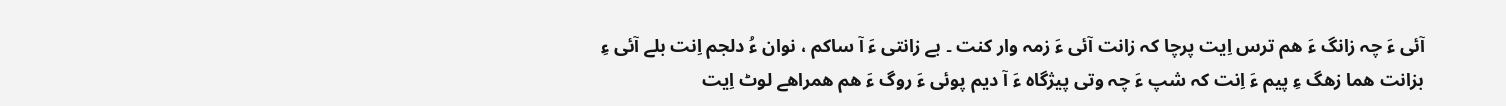آئی ءَ چہ زانگ ءَ ھم ترس اِیت پرچا کہ زانت آئی ءَ زمہ وار کنت ۔ بے زانتی ءَ آ ساکم ، نوان ءُ دلجم اِنت بلے آئی ءِ بزانت ھما زھگ ءِ پیم ءَ اِنت کہ شپ ءَ چہ وتی پیژگاہ ءَ آ دیم پوئی ءَ روگ ءَ ھم ھمراھے لوٹ اِیت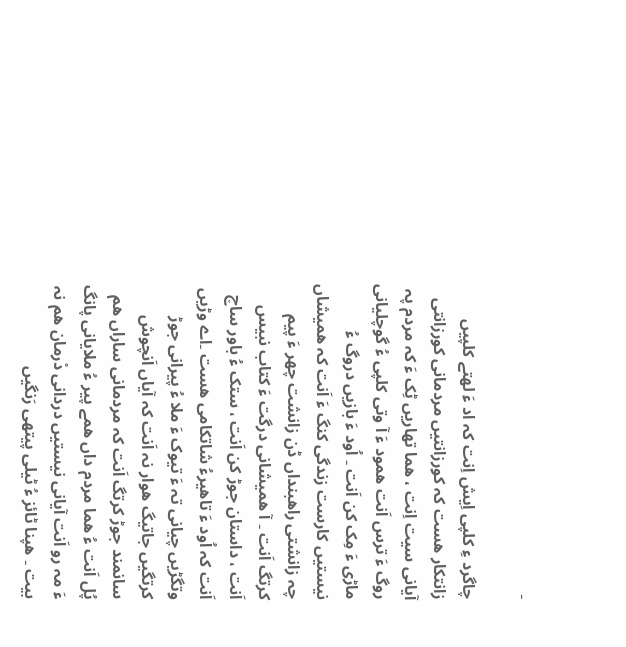۔

چاگرد ءِ کلپی اِیش اِنت کہ اد ءَ لھتے کلپیں زانتکار ھست کہ کورزانتیں مردمانی کورزانتی آیانی سیت اِنت ، ھما تھاریں ٹِک ءَ کہ مردم پہ روگ ءَ ترس اَنت ھمود ءَ آ وتی کلپی ءُ گوچلیانی ماڑی ءَ مِک کن اَنت ۔ اُود ءَ بازیں دروگ ءُ نیستیں کارست زندگی کنگ ءَ اَنت کہ ھمیشاں چہ زانشتی راھبنداں ڈن زانشت چھر ءَ پیم کرتگ اَنت ۔ آ ھمیشانی درگت ءَ کتاب نبیس اَنت ، داستان جوڑ کن اَنت ، ستک ءُ باور ساچ اَنت کہ اُود ءَ تاھیرءُ شاتکامی ھست ۔اے وڑیں وتگڑیں چیانی تہ ءَ تیوک ءَ ملا ءُ پیرانی جوڑ کرتگیں جاتیگ ھوار نہ اَنت کہ آیاں اَنچوش سانمند جوڑ کرتگ اَنت کہ مردمانی ساراں ھم پُل اَنت ءُ ھما مردم داں ھمے پیر ءُ ملایانی پانگ ءَ مہ رو اَنت آیانی نیستیں دردانی دْرمان ھم نہ بیت ۔ ھپنا ٹائز ءُ ٹیلی پیتھی رَنگیں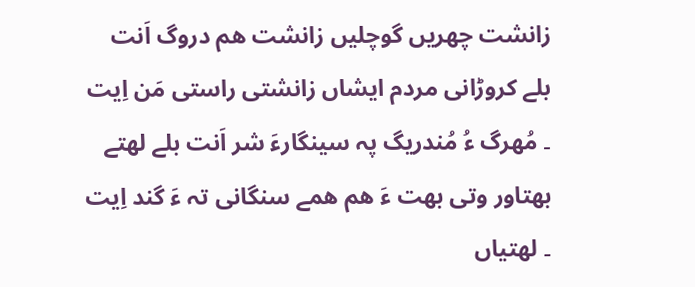زانشت چھریں گوچلیں زانشت ھم دروگ اَنت بلے کروڑانی مردم ایشاں زانشتی راستی مَن اِیت ۔ مُھرگ ءُ مُندریگ پہ سینگارءَ شر اَنت بلے لھتے بھتاور وتی بھت ءَ ھم ھمے سنگانی تہ ءَ گند اِیت ۔ لھتیاں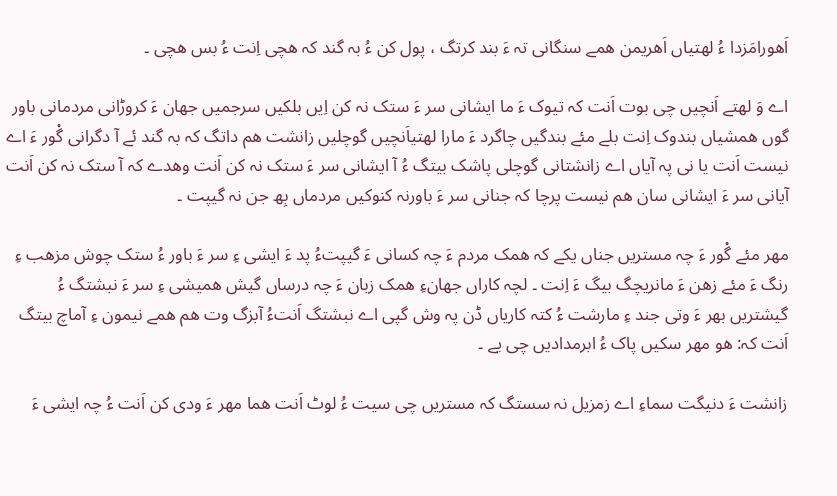اَھورامَزدا ءُ لھتیاں اَھریمن ھمے سنگانی تہ ءَ بند کرتگ ، پول کن ءُ بہ گند کہ ھچی اِنت ءُ بس ھچی ۔

اے وَ لھتے اَنچیں چی بوت اَنت کہ تیوک ءَ ما ایشانی سر ءَ ستک نہ کن اِیں بلکیں سرجمیں جھان ءَ کروڑانی مردمانی باور گوں ھمشیاں بندوک اِنت بلے مئے بندگیں چاگرد ءَ مارا لھتیاَنچیں گوچلیں زانشت ھم داتگ کہ بہ گند ئے آ دگرانی گْور ءَ اے نیست اَنت یا نی پہ آیاں اے زانشتانی گوچلی پاشک بیتگ ءُ آ ایشانی سر ءَ ستک نہ کن اَنت وھدے کہ آ ستک نہ کن اَنت آیانی سر ءَ ایشانی سان ھم نیست پرچا کہ جنانی سر ءَ باورنہ کنوکیں مردماں بِھ جن نہ گیپت ۔

مھر مئے گْور ءَ چہ مستریں جناں یکے کہ ھمک مردم ءَ چہ کسانی ءَ گیپتءُ پد ءَ ایشی ءِ سر ءَ باور ءُ ستک چوش مزھب ءِ رنگ ءَ مئے زھن ءَ مانریچگ بیگ ءَ اِنت ۔ لچہ کاراں جھانءِ ھمک زبان ءَ چہ درساں گیش ھمیشی ءِ سر ءَ نبشتگ ءُ گیشتریں بھر ءَ وتی جند ءِ مارشت ءُ کتہ کاریاں ڈن پہ وش گپی اے نبشتگ اَنتءُ آبزگ وت ھم ھمے نیمون ءِ آماچ بیتگ اَنت کہ: ھو مھر سکیں پاک ءُ ابرمدادیں چی یے ۔

زانشت ءَ دنیگت سماءِ اے زمزیل نہ سستگ کہ مستریں چی سیت ءُ لوٹ اَنت ھما مھر ءَ ودی کن اَنت ءُ چہ ایشی ءَ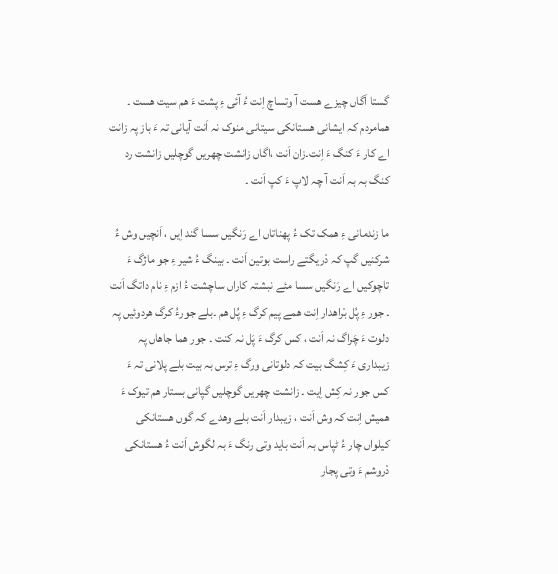گستا اَگاں چیزے ھست آ وتساچ اِنت ءُ آئی ءِ پشت ءَ ھم سیت ھست ۔ ھمامردم کہ ایشانی ھستانکی سیتانی منوک نہ اَنت آیانی تہ ءَ باز پہ زانت اے کار ءَ کنگ ءَ اِنت۔زان اَنت ،اگاں زانشت چھریں گوچلیں زانشت رد کنگ بہ بہ اَنت آ چہ لاپ ءَ کپ اَنت ۔

ما زندمانی ءِ ھمک تک ءُ پھناتاں اے رَنگیں سسا گند اِیں ، اَنچیں وش ءُ شرکنیں گپ کہ دْریگتے راست بوتین اَنت ۔ بینگ ءُ شیر ءِ جو ماژگ ءَ تاچوکیں اے رَنگیں سسا مئے نبشتہ کاراں ساچشت ءُ ازم ءِ نام داتگ اَنت ۔ جور ءِ پُل بْراھدار اِنت ھمے پیم کرگ ءِ پُل ھم ۔بلے جورءُ کرگ ھردوئیں پہ دلوت ءَ چَراگ نہ اَنت ، کس کرگ ءَ پَل نہ کنت ۔ جور ھما جاھاں پہ زیبداری ءَ کِشگ بیت کہ دلوتانی ورگ ءِ ترس بہ بیت بلے پلانی تہ ءَ کس جور نہ کِش اِیت ۔ زانشت چھریں گوچلیں گپانی بستار ھم تیوک ءَ ھمیش اِنت کہ وش اَنت ، زیبدار اَنت بلے وھدے کہ گوں ھستانکی کیلواں چار ءُ ٹپاس بہ اَنت باید وتی رنگ ءَ بہ لگوش اَنت ءُ ھستانکی دْروشم ءَ وتی پجار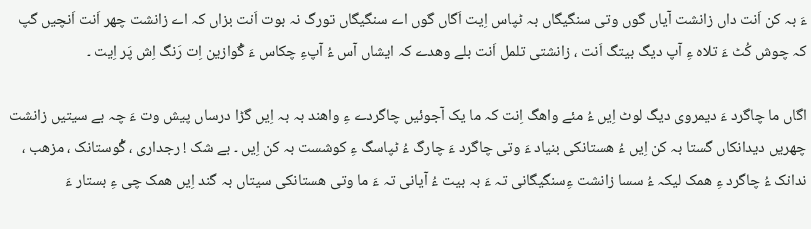ءَ بہ کن اَنت داں زانشت آیاں گوں وتی سنگیگاں بہ ٹپاس اِیت اَگاں گوں اے سنگیگاں تورگ نہ بوت اَنت بزاں کہ اے زانشت چھر اَنت اَنچیں گپ کہ چوش کُٹ ءَ تلاہ ءِ آپ دیگ بیتگ اَنت ، زانشتی تلمل اَنت بلے وھدے کہ ایشاں آس ءُ آپءِ چکاس ءَ گْوازین اِت رَنگ اِش پَر اِیت ۔

اگاں ما چاگرد ءَ دیمروی دیگ لوٹ اِیں ءُ مئے واھگ اِنت کہ ما یک آجوئیں چاگردے ءِ واھند بہ بہ اِیں گڑا درساں پیش وت ءَ چہ بے سیتیں زانشت چھریں دیدانکاں گستا بہ کن اِیں ءُ ھستانکی بنیاد ءَ وتی چاگرد ءَ چارگ ءُ ٹپاسگ ءِ کوشست بہ کن اِیں ۔ بے شک ! رجداری ، گْوستانک ، مزھب ، ندانک ءُ چاگرد ءِ ھمک لیکہ ءُ سسا زانشت ءِسنگیگانی تہ ءَ بہ بیت ءُ آیانی تہ ءَ ما وتی ھستانکی سیتاں بہ گند اِیں ھمک چی ءِ بستار ءَ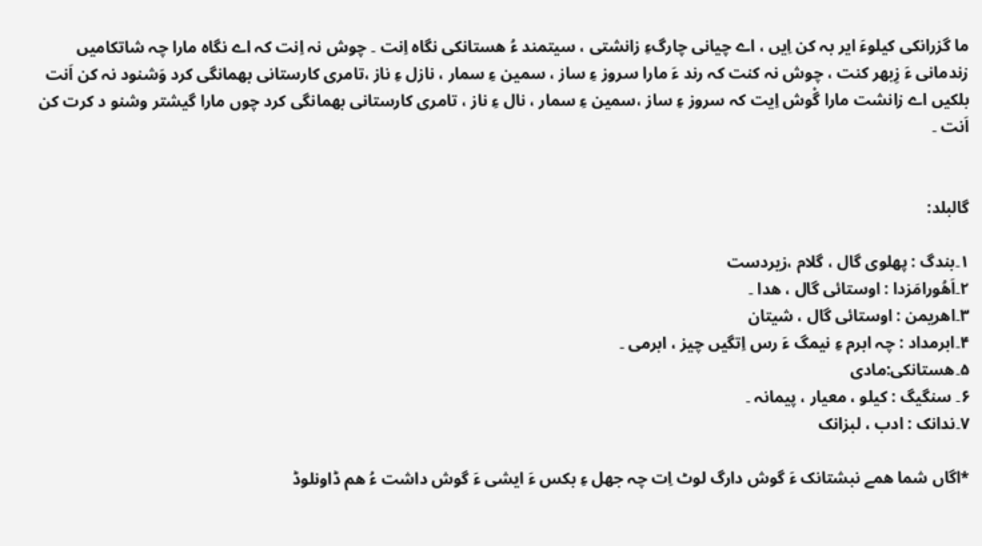ما گزرانکی کیلوءَ ایر بہ کن اِیں ، اے چیانی چارگءِ زانشتی ، سیتمند ءُ ھستانکی نگاہ اِنت ۔ چوش نہ اِنت کہ اے نگاہ مارا چہ شاتکامیں زندمانی ءَ زِبھر کنت ، چوش نہ کنت کہ رند ءَ مارا سروز ءِ ساز ، سمین ءِ سمار ، نازل ءِ ناز ،تامری کارستانی بھمانگی کرد وَشنود نہ کن اَنت بلکیں اے زانشت مارا گْوش اِیت کہ سروز ءِ ساز ،سمین ءِ سمار ، نال ءِ ناز ، تامری کارستانی بھمانگی کرد چوں مارا گیشتر وشنو د کرت کن اَنت ۔


گالبلد:

۱۔بندگ : پھلوی گال ، گلام ،زیردست
۲۔اَھُورامَزدا : اوستائی گال ، ھدا ۔
۳۔اھریمن : اوستائی گال ، شیتان
۴۔ابرمداد : چہ ابرم ءِ نیمگ ءَ رس اِتگیں چیز ، ابرمی ۔
۵۔ھستانکی:مادی
۶۔ سنگیگ : کیلو ، معیار ، پیمانہ ۔
۷۔ندانک : ادب ، لبزانک

*اگاں شما ھمے نبشتانک ءَ گوش دارگ لوٹ اِت چہ جھل ءِ بکس ءَ ایشی ءَ گوش داشت ءُ ھم ڈاونلوڈ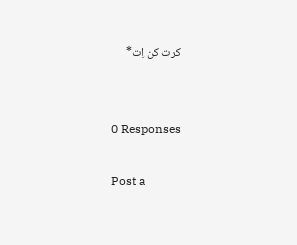کرت کن اِت*


0 Responses

Post a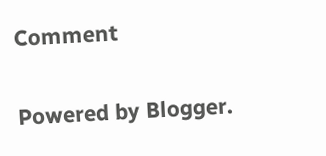Comment

Powered by Blogger.